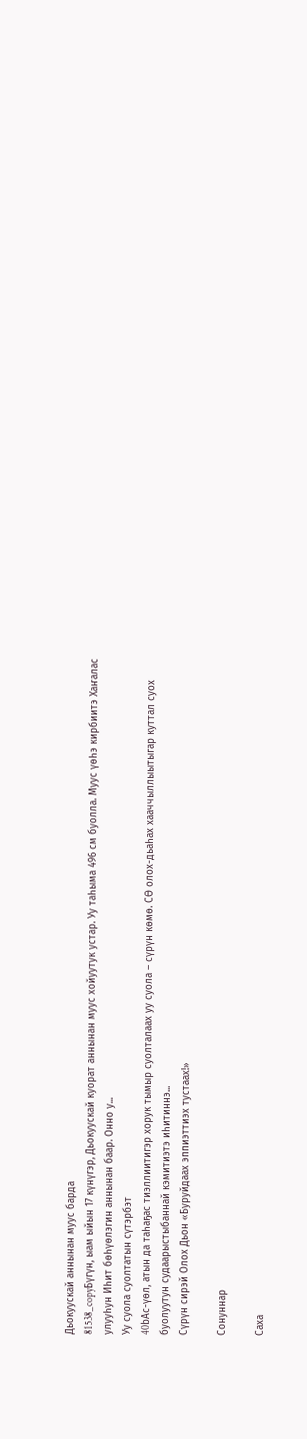Дьокуускай аннынан муус барда
81538_copyБүгүн, ыам ыйын 17 күнүгэр, Дьокуускай куорат аннынан муус хойуутук устар. Уу таһыма 496 см буолла. Муус үөһэ кирбиитэ Хаҥалас улууһун Иһит бөһүөлэгин аннынан баар. Онно у...
Уу суола суолтатын сүтэрбэт
40bАс-үөл, атын да таһаҕас тиэллиитигэр хорук тымыр суолталаах уу суола – сүрүн көмө. СӨ олох-дьаһах хааччыллыытыгар куттал суох буолуутун судаарыстыбаннай кэмитиэтэ иһитиннэ...
Сүрүн сирэй Олох Дьон «Буруйдаах эппиэттиэх тустаах!»

Сонуннар

Саха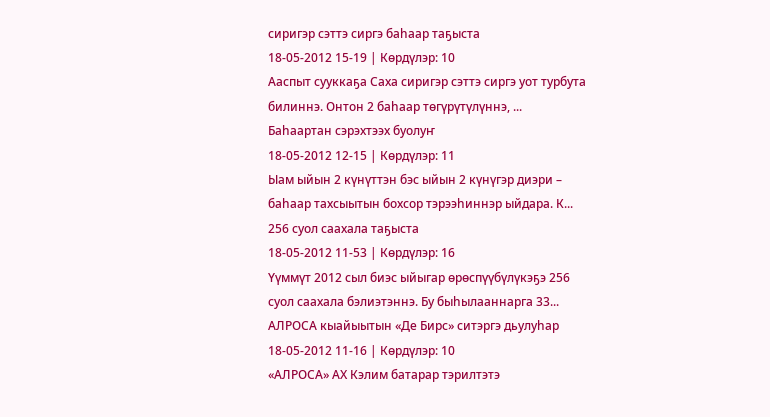сиригэр сэттэ сиргэ баһаар таҕыста
18-05-2012 15-19 | Көрдүлэр: 10
Ааспыт сууккаҕа Саха сиригэр сэттэ сиргэ уот турбута билиннэ. Онтон 2 баһаар төгүрүтүлүннэ, ...
Баһаартан сэрэхтээх буолуҥ
18-05-2012 12-15 | Көрдүлэр: 11
Ыам ыйын 2 күнүттэн бэс ыйын 2 күнүгэр диэри – баһаар тахсыытын бохсор тэрээһиннэр ыйдара. К...
256 суол саахала таҕыста
18-05-2012 11-53 | Көрдүлэр: 16
Үүммүт 2012 сыл биэс ыйыгар өрөспүүбүлүкэҕэ 256 суол саахала бэлиэтэннэ. Бу быһылааннарга 33...
АЛРОСА кыайыытын «Де Бирс» ситэргэ дьулуhар
18-05-2012 11-16 | Көрдүлэр: 10
«АЛРОСА» АХ Кэлим батарар тэрилтэтэ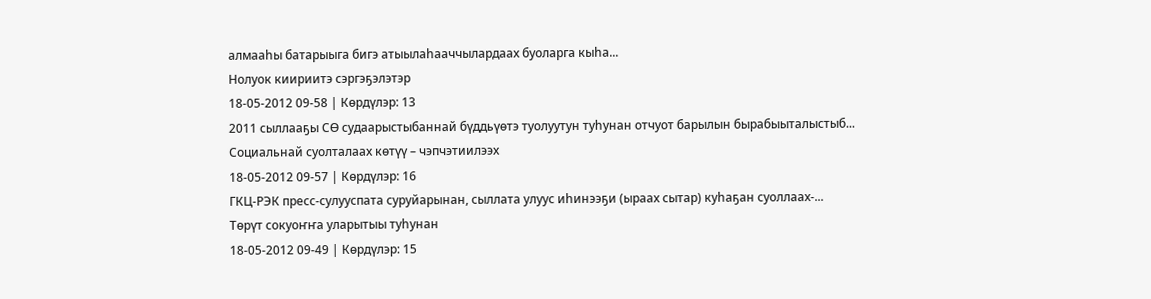алмааhы батарыыга бигэ атыылаhааччылардаах буоларга кыhа...
Нолуок киириитэ сэргэҕэлэтэр
18-05-2012 09-58 | Көрдүлэр: 13
2011 сыллааҕы СӨ судаарыстыбаннай бүддьүөтэ туолуутун туһунан отчуот барылын бырабыыталыстыб...
Социальнай суолталаах көтүү – чэпчэтиилээх
18-05-2012 09-57 | Көрдүлэр: 16
ГКЦ-РЭК пресс-сулууспата суруйарынан, сыллата улуус иһинээҕи (ыраах сытар) куһаҕан суоллаах-...
Төрүт сокуоҥҥа уларытыы туһунан
18-05-2012 09-49 | Көрдүлэр: 15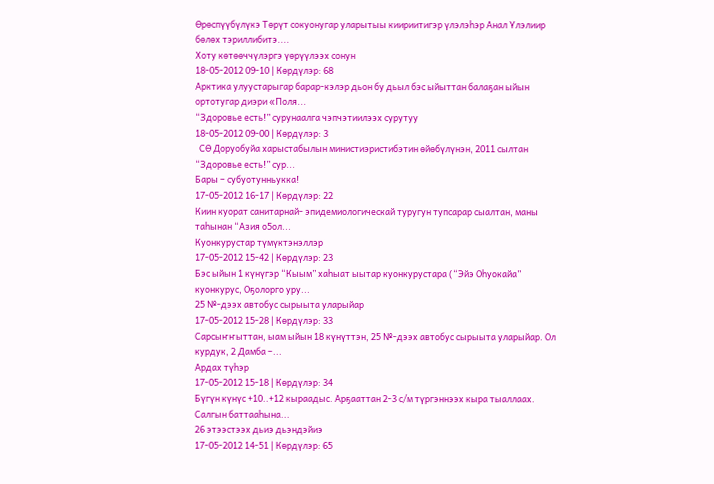Өрөспүүбүлүкэ Төрүт сокуонугар уларытыы киириитигэр үлэлэһэр Анал Үлэлиир бөлөх тэриллибитэ....
Хоту көтөөччүлэргэ үөрүүлээх сонун
18-05-2012 09-10 | Көрдүлэр: 68
Арктика улуустарыгар барар-кэлэр дьон бу дьыл бэс ыйыттан балаҕан ыйын ортотугар диэри «Поля...
“Здоровье есть!” сурунаалга чэпчэтиилээх сурутуу
18-05-2012 09-00 | Көрдүлэр: 3
  СӨ Доруобуйа харыстабылын министиэристибэтин өйөбүлүнэн, 2011 сылтан “Здоровье есть!” сур...
Бары – субуотунньукка!
17-05-2012 16-17 | Көрдүлэр: 22
Киин куорат санитарнай- эпидемиологическай туругун тупсарар сыалтан, маны таһынан “Азия о5ол...
Куонкурустар түмүктэнэллэр
17-05-2012 15-42 | Көрдүлэр: 23
Бэс ыйын 1 күнүгэр “Кыым” хаһыат ыытар куонкурустара (“Эйэ Оһуокайа” куонкурус, Оҕолорго уру...
25 №-дээх автобус сырыыта уларыйар
17-05-2012 15-28 | Көрдүлэр: 33
Сарсыҥҥыттан, ыам ыйын 18 күнүттэн, 25 №-дээх автобус сырыыта уларыйар. Ол курдук, 2 Дамба –...
Ардах түһэр
17-05-2012 15-18 | Көрдүлэр: 34
Бүгүн күнүс +10..+12 кыраадыс. Арҕааттан 2-3 с/м түргэннээх кыра тыаллаах. Салгын баттааһына...
26 этээстээх дьиэ дьэндэйиэ
17-05-2012 14-51 | Көрдүлэр: 65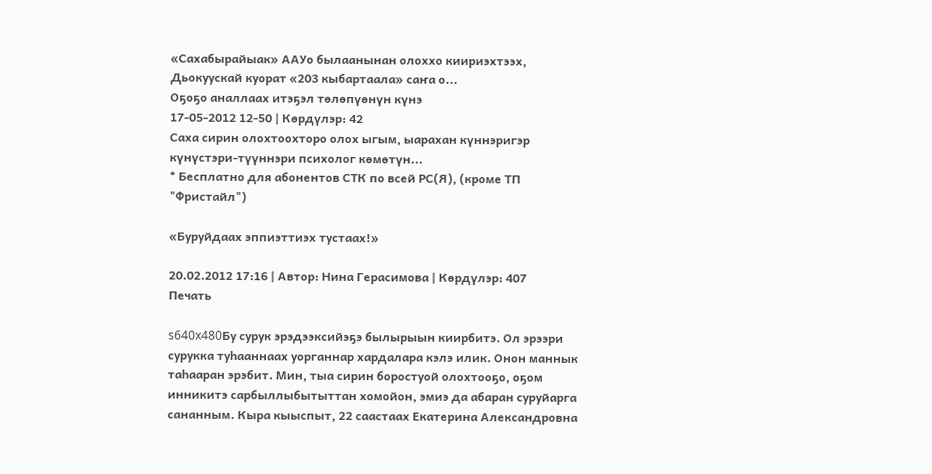«Сахабырайыак» ААУо былаанынан олоххо киириэхтээх, Дьокуускай куорат «203 кыбартаала» саҥа о...
Оҕоҕо аналлаах итэҕэл төлөпүөнүн күнэ
17-05-2012 12-50 | Көрдүлэр: 42
Саха сирин олохтоохторо олох ыгым, ыарахан күннэригэр күнүстэри-түүннэри психолог көмөтүн...
* Бесплатно для абонентов СТК по всей РС(Я), (кроме ТП "Фристайл")

«Буруйдаах эппиэттиэх тустаах!»

20.02.2012 17:16 | Автор: Нина Герасимова | Көрдүлэр: 407
Печать

s640x480Бу сурук эрэдээксийэҕэ былырыын киирбитэ. Ол эрээри сурукка туһааннаах уорганнар хардалара кэлэ илик. Онон маннык таһааран эрэбит. Мин, тыа сирин боростуой олохтооҕо, оҕом инникитэ сарбыллыбытыттан хомойон, эмиэ да абаран суруйарга сананным. Кыра кыыспыт, 22 саастаах Екатерина Александровна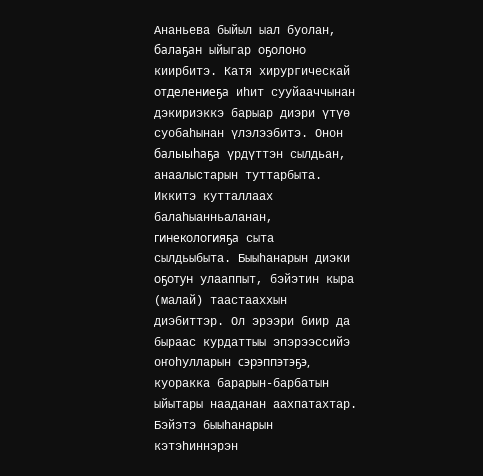Ананьева быйыл ыал буолан, балаҕан ыйыгар оҕолоно киирбитэ. Катя хирургическай отделениеҕа иһит сууйааччынан дэкириэккэ барыар диэри үтүө суобаһынан үлэлээбитэ. Онон балыыһаҕа үрдүттэн сылдьан, анаалыстарын туттарбыта. Иккитэ кутталлаах балаһыанньаланан, гинекологияҕа сыта сылдьыбыта. Быыһанарын диэки оҕотун улааппыт, бэйэтин кыра (малай) таастааххын диэбиттэр. Ол эрээри биир да быраас курдаттыы эпэрээссийэ оҥоһулларын сэрэппэтэҕэ, куоракка барарын-барбатын ыйытары нааданан аахпатахтар. Бэйэтэ быыһанарын кэтэһиннэрэн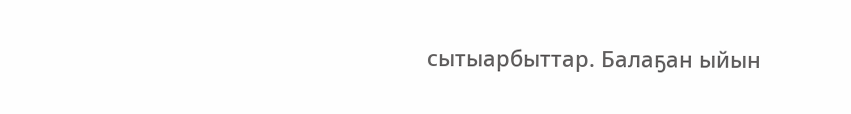сытыарбыттар. Балаҕан ыйын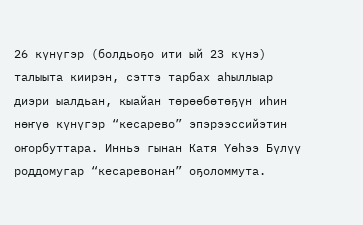26 күнүгэр (болдьоҕо ити ый 23 күнэ) талыыта киирэн, сэттэ тарбах аһыллыар диэри ыалдьан, кыайан төрөөбөтөҕүн иһин нөҥүө күнүгэр “кесарево” эпэрээссийэтин оҥорбуттара. Инньэ гынан Катя Үөһээ Бүлүү роддомугар “кесаревонан” оҕоломмута.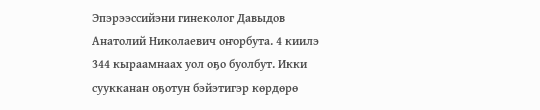Эпэрээссийэни гинеколог Давыдов Анатолий Николаевич оҥорбута. 4 киилэ 344 кыраамнаах уол оҕо буолбут. Икки суукканан оҕотун бэйэтигэр көрдөрө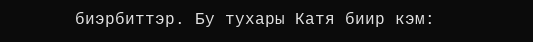биэрбиттэр. Бу тухары Катя биир кэм: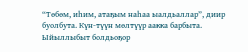“Төбөм, иһим, атаҕым наһаа ыалдьаллар”, диир буолбута. Күн-түүн мөлтүүр аакка барбыта. Ыйыллыбыт болдьоҕор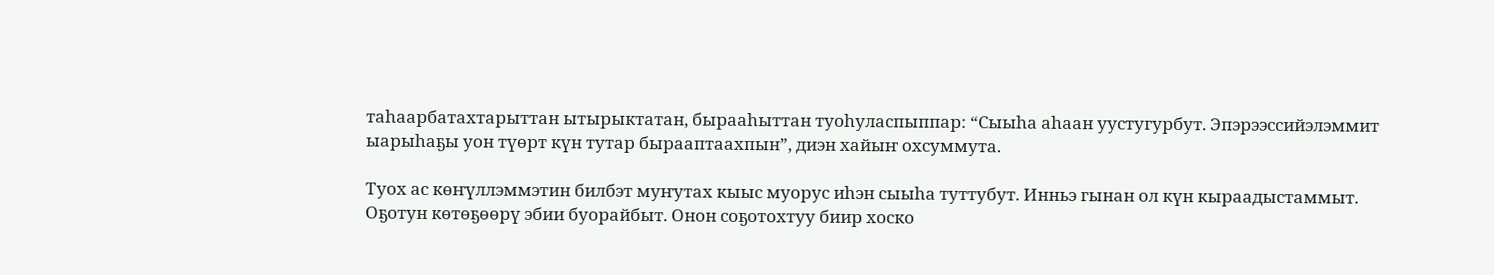таһаарбатахтарыттан ытырыктатан, бырааһыттан туоһуласпыппар: “Сыыһа аһаан уустугурбут. Эпэрээссийэлэммит ыарыһаҕы уон түөрт күн тутар бырааптаахпын”, диэн хайыҥ охсуммута.

Туох ас көҥүллэммэтин билбэт муҥутах кыыс муорус иһэн сыыһа туттубут. Инньэ гынан ол күн кыраадыстаммыт. Оҕотун көтөҕөөрү эбии буорайбыт. Онон соҕотохтуу биир хоско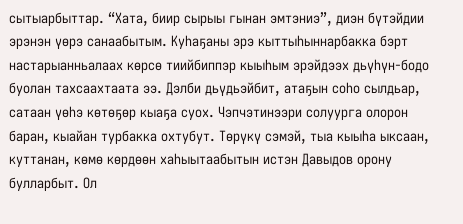сытыарбыттар. “Хата, биир сырыы гынан эмтэниэ”, диэн бүтэйдии эрэнэн үөрэ санаабытым. Куһаҕаны эрэ кыттыһыннарбакка бэрт настарыанньалаах көрсө тиийбиппэр кыыһым эрэйдээх дьүһүн-бодо буолан тахсаахтаата ээ. Дэлби дьүдьэйбит, атаҕын соһо сылдьар, сатаан үөһэ көтөҕөр кыаҕа суох. Чэпчэтинээри солуурга олорон баран, кыайан турбакка охтубут. Төрүкү сэмэй, тыа кыыһа ыксаан, куттанан, көмө көрдөөн хаһыытаабытын истэн Давыдов орону булларбыт. Ол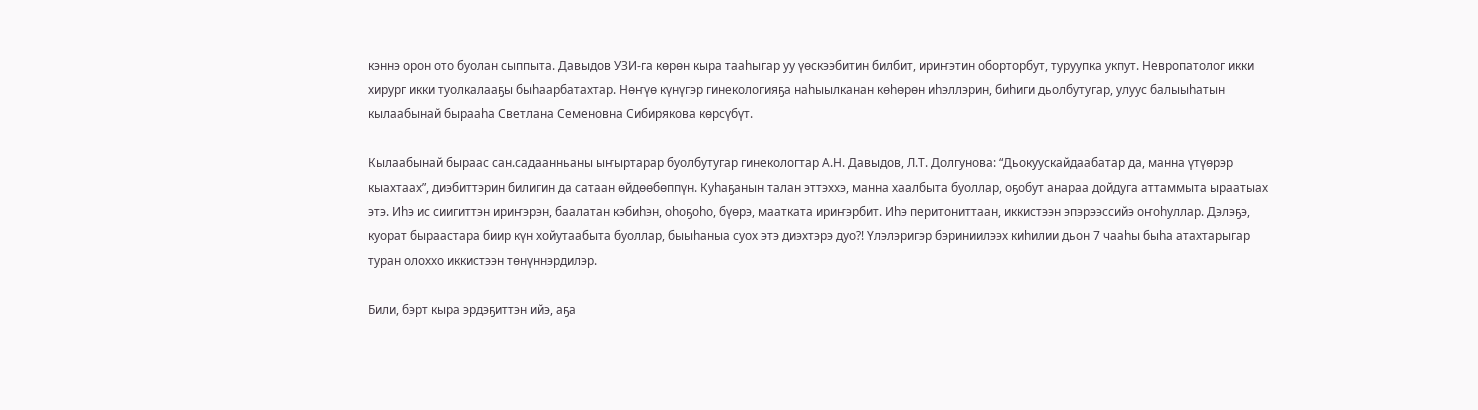кэннэ орон ото буолан сыппыта. Давыдов УЗИ-га көрөн кыра тааһыгар уу үөскээбитин билбит, ириҥэтин оборторбут, туруупка укпут. Невропатолог икки хирург икки туолкалааҕы быһаарбатахтар. Нөҥүө күнүгэр гинекологияҕа наһыылканан көһөрөн иһэллэрин, биһиги дьолбутугар, улуус балыыһатын кылаабынай бырааһа Светлана Семеновна Сибирякова көрсүбүт.

Кылаабынай быраас сан.садаанньаны ыҥыртарар буолбутугар гинекологтар А.Н. Давыдов, Л.Т. Долгунова: “Дьокуускайдаабатар да, манна үтүөрэр кыахтаах”, диэбиттэрин билигин да сатаан өйдөөбөппүн. Куһаҕанын талан эттэххэ, манна хаалбыта буоллар, оҕобут анараа дойдуга аттаммыта ыраатыах этэ. Иһэ ис сиигиттэн ириҥэрэн, баалатан кэбиһэн, оһоҕоһо, бүөрэ, маатката ириҥэрбит. Иһэ перитониттаан, иккистээн эпэрээссийэ оҥоһуллар. Дэлэҕэ, куорат быраастара биир күн хойутаабыта буоллар, быыһаныа суох этэ диэхтэрэ дуо?! Үлэлэригэр бэриниилээх киһилии дьон 7 чааһы быһа атахтарыгар туран олоххо иккистээн төнүннэрдилэр.

Били, бэрт кыра эрдэҕиттэн ийэ, аҕа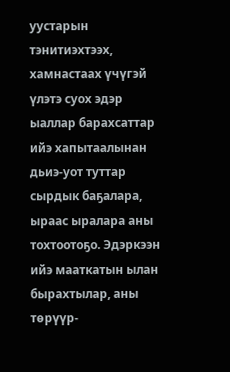уустарын тэнитиэхтээх, хамнастаах үчүгэй үлэтэ суох эдэр ыаллар барахсаттар ийэ хапытаалынан дьиэ-уот туттар сырдык баҕалара, ыраас ыралара аны тохтоотоҕо. Эдэркээн ийэ мааткатын ылан бырахтылар, аны төрүүр-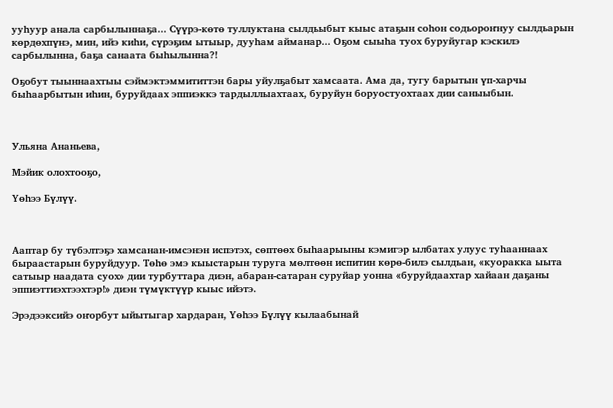ууһуур анала сарбылыннаҕа... Сүүрэ-көтө туллуктана сылдьыбыт кыыс атаҕын соһон содьороҥнуу сылдьарын көрдөхпүнэ, мин, ийэ киһи, сүрэҕим ытыыр, дууһам айманар... Оҕом сыыһа туох буруйугар кэскилэ сарбылынна, баҕа санаата быһылынна?!

Оҕобут тыыннаахтыы сэймэктэммититтэн бары уйулҕабыт хамсаата. Ама да, тугу барытын үп-харчы быһаарбытын иһин, буруйдаах эппиэккэ тардыллыахтаах, буруйун боруостуохтаах дии саныыбын.



Ульяна Ананьева,

Мэйик олохтооҕо,

Үөһээ Бүлүү.



Ааптар бу түбэлтэҕэ хамсанан-имсэнэн испэтэх, сөптөөх быһаарыыны кэмигэр ылбатах улуус туһааннаах быраастарын буруйдуур. Төһө эмэ кыыстарын туруга мөлтөөн испитин көрө-билэ сылдьан, «куоракка ыыта сатыыр наадата суох» дии турбуттара диэн, абаран-сатаран суруйар уонна «буруйдаахтар хайаан даҕаны эппиэттиэхтээхтэр!» диэн түмүктүүр кыыс ийэтэ.

Эрэдээксийэ оҥорбут ыйытыгар хардаран, Үөһээ Бүлүү кылаабынай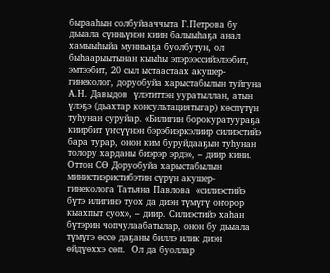бырааһын солбуйааччыта Г.Петрова бу дьыала сүнньүнэн киин балыыһаҕа анал хамыыһыйа мунньаҕа буолбутун, ол быһаарыытынан кыыһы эпэрээссийэлээбит, эмтээбит, 20 сыл ыстаастаах акушер-гинеколог, доруобуйа харыстабылын туйгуна А.Н. Давыдов  үлэтиттэн ууратыллан, атын үлэҕэ (дьахтар консультациятыгар) көспүтүн туһунан суруйар. «Билигин борокуратуураҕа киирбит үҥсүүнэн бэрэбиэркэлиир силиэстийэ бара турар, онон ким буруйдааҕын туһунан толору харданы биэрэр эрдэ», – диир кини. Оттон СӨ Доруобуйа харыстабылын министиэристибэтин сүрүн акушер-гинеколога Татьяна Павлова  «силиэстийэ бүтэ илигинэ туох да диэн түмүгү оҥорор кыахпыт суох», – диир. Силиэстийэ хаһан бүтэрин чопчулаабатылар, онон бу дьыала түмүгэ өссө даҕаны биллэ илик диэн өйдүөххэ сөп.  Ол да буоллар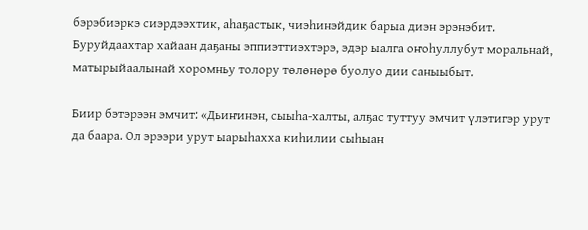бэрэбиэркэ сиэрдээхтик, аһаҕастык, чиэһинэйдик барыа диэн эрэнэбит. Буруйдаахтар хайаан даҕаны эппиэттиэхтэрэ, эдэр ыалга оҥоһуллубут моральнай, матырыйаалынай хоромньу толору төлөнөрө буолуо дии саныыбыт.

Биир бэтэрээн эмчит: «Дьиҥинэн, сыыһа-халты, алҕас туттуу эмчит үлэтигэр урут да баара. Ол эрээри урут ыарыһахха киһилии сыһыан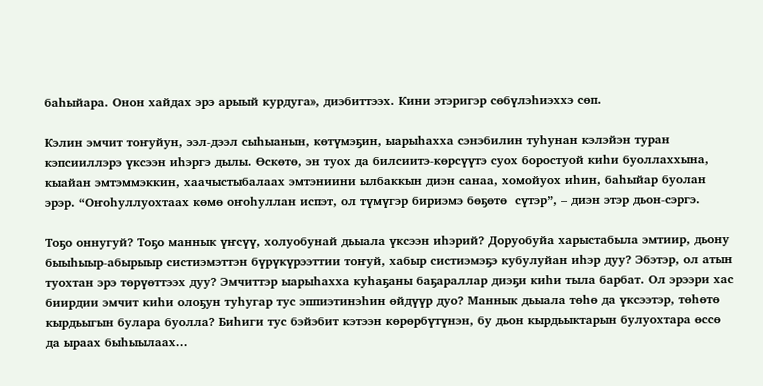баһыйара. Онон хайдах эрэ арыый курдуга», диэбиттээх. Кини этэригэр сөбүлэһиэххэ сөп.

Кэлин эмчит тоҥуйун, ээл-дээл сыһыанын, көтүмэҕин, ыарыһахха сэнэбилин туһунан кэлэйэн туран кэпсииллэрэ үксээн иһэргэ дылы. Өскөтө, эн туох да билсиитэ-көрсүүтэ суох боростуой киһи буоллаххына, кыайан эмтэммэккин, хаачыстыбалаах эмтэниини ылбаккын диэн санаа, хомойуох иһин, баһыйар буолан эрэр. “Оҥоһуллуохтаах көмө оҥоһуллан испэт, ол түмүгэр бириэмэ бөҕөтө  сүтэр”, – диэн этэр дьон-сэргэ.

Тоҕо оннугуй? Тоҕо маннык үҥсүү, холуобунай дьыала үксээн иһэрий? Доруобуйа харыстабыла эмтиир, дьону быыһыыр-абырыыр систиэмэттэн бүрүкүрээттии тоҥуй, хабыр систиэмэҕэ кубулуйан иһэр дуу? Эбэтэр, ол атын туохтан эрэ төрүөттээх дуу? Эмчиттэр ыарыһахха куһаҕаны баҕараллар диэҕи киһи тыла барбат. Ол эрээри хас биирдии эмчит киһи олоҕун туһугар тус эппиэтинэһин өйдүүр дуо? Маннык дьыала төһө да үксээтэр, төһөтө кырдьыгын булара буолла? Биһиги тус бэйэбит кэтээн көрөрбүтүнэн, бу дьон кырдьыктарын булуохтара өссө да ыраах быһыылаах...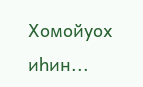Хомойуох иһин...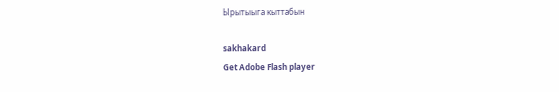Ырытыыга кыттабын

sakhakard
Get Adobe Flash player